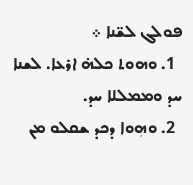ܦܘܠܓ ܠܫ̈ܢܐ ܀
  1. ܘܗܘܬ ܟܠܗ̇ ܐܪܥܐ. ܠܫܢܐ ܚܕ ܘܡܡܠܠܐ ܚܕ.
  2. ܘܗܼܘܐ ܕܟܕ ܫܩܠܘ ܡܢ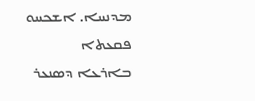ܡܕܢܚܐ. ܐܫܟܚܘ ܦܩܥܬܐ ܒܐܪܥܐ ܕܣܢܥܪ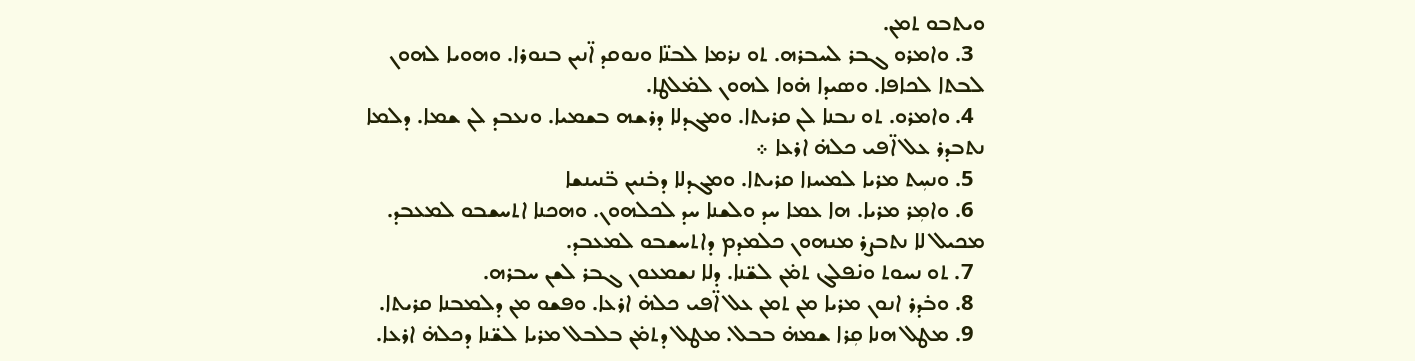ܘܝܬܒܘ ܬܡܢ.
  3. ܘܐܡܪܘ ܓܒܪ ܠܚܒܪܗ. ܬܘ ܢܪܡܐ ܠܒܢ̈ܐ ܘܢܘܩܕ ܐ̈ܢܝܢ ܒܢܘܪܐ. ܘܗܘܝܐ ܠܗܘܢ ܠܒܬܐ ܠܟܐܦܐ. ܘܣܝܕܐ ܗ̇ܘܐ ܠܗܘܢ ܠܡ̇ܠܛܐ.
  4. ܘܐܡܪܘ. ܬܘ ܢܒܢܐ ܠܢ ܩܪܝܬܐ. ܘܡܓܕܠܐ ܕܪܫܗ ܒܫܡܝܐ. ܘܢܥܒܕ ܠܢ ܫܡܐ. ܕܠܡܐ ܢܬܒܕܪ ܥܠ ܐ̈ܦܝ ܟܠܗ̇ ܐܪܥܐ ܀
  5. ܘܢܚܼܬ ܡܪܝܐ ܠܡܚܙܐ ܩܪܝܬܐ. ܘܡܓܕܠܐ ܕܒ̇ܢܝܢ ܒ̈ܢܝܢܫܐ
  6. ܘܐܡܼܪ ܡܪܝܐ. ܗܐ ܥܡܐ ܚܕ ܘܠܫܢܐ ܚܕ ܠܟܠܗܘܢ. ܘܗܟܢܐ ܐܬܚܫܒܘ ܠܡܥܒܕ. ܡܟܝܠ ܠܐ ܢܬܒܨܪ ܡܢܗܘܢ ܟܠܡܕܡ ܕܐܬܚܫܒܘ ܠܡܥܒܕ.
  7. ܬܘ ܢܚܘܬ ܘܢ̇ܦܠܓ ܬܡ̇ܢ ܠܫ̈ܢܐ. ܕܠܐ ܢܫܡܥܘܢ ܓܒܪ ܠܫܢ ܚܒܪܗ.
  8. ܘܒ̇ܕܪ ܐܢܘܢ ܡܪܝܐ ܡܢ ܬܡܢ ܥܠ ܐ̈ܦܝ ܟܠܗ̇ ܐܪܥܐ. ܘܦܫܘ ܡܢ ܕܠܡܒܢܐ ܩܪܝܬܐ.
  9. ܡܛܠ ܗܢܐ ܩܼܪܐ ܫܡܗ̇ ܒܒܠ. ܡܛܠ ܕܬܡ̇ܢ ܒܠܒܠ ܡܪܝܐ ܠܫ̈ܢܐ ܕܟܠܗ̇ ܐܪܥܐ.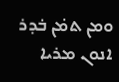ܘܡܢ ܬܡ̇ܢ ܒ̇ܕܪ ܐܢܘܢ ܡܪܝܐ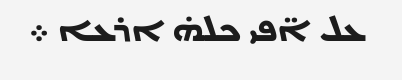ܥܠ ܐ̈ܦܝ ܟܠܗ̇ ܐܪܥܐ ܀